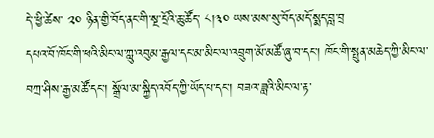དེ་་ཕྱི་ཚེས་ ༢༠ ཉིན་གྱི་བོད་ནང་གི་སྔ་དྲོའི་ཆུ་ཚོད་ ༨།༣༠ ཡས་མས་སུ་བོད་མདོ་སྨད་བླ་བྲ
དཔའ་བོ་ཁོང་གི་ཕའི་མིང་ལ་ཀླུ་འབུམ་རྒྱལ་དང་མ་མིང་ལ་འབྲུག་མོ་མཚོ་ཞུ་བ་དང་། ཁོང་གི་སྤུན་མཆེད་ཀྱི་མིང་ལ་བཀྲ་ཤིས་རྒྱ་མཚོ་དང་། སྒྲོལ་མ་སྐྱིད་འབོད་ཀྱི་ཡོད་པ་དང་། བཟའ་ཟླའི་མིང་ལ་རྟ་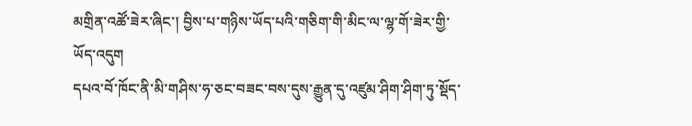མགྲིན་འཚོ་ཟེར་ཞིང་། བྱིས་པ་གཉིས་ཡོད་པའི་གཅིག་གི་མིང་ལ་ལྷ་གོ་ཟེར་གྱི་ཡོད་འདུག
དཔའ་བོ་ཁོང་ནི་མི་གཤིས་ཧ་ཅང་བཟང་བས་དུས་རྒྱུན་དུ་འཛུམ་ཤིག་ཤིག་ཏུ་སྡོད་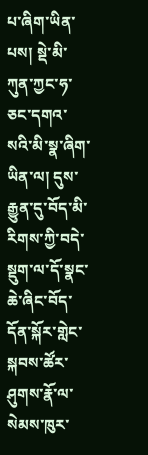པ་ཞིག་ཡིན་པས། སྡེ་མི་ཀུན་ཀྱང་ཧ་ཅང་དགའ་སའི་མི་སྣ་ཞིག་ཡིན་ལ། དུས་རྒྱུན་དུ་བོད་མི་རིགས་ཀྱི་བདེ་སྡུག་ལ་དོ་སྣང་ཆེ་ཞིང་བོད་དོན་སྐོར་གླེང་སྐབས་ཚོར་ཤུགས་རྣོ་ལ་སེམས་ཁུར་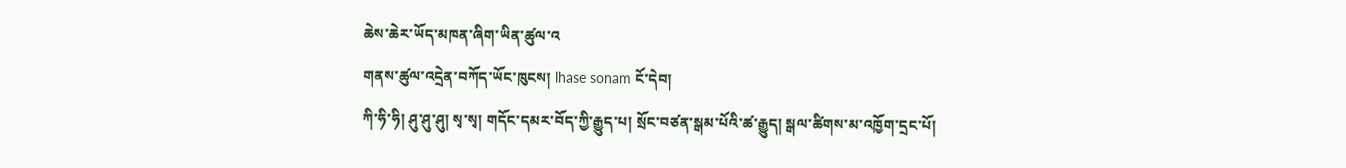ཆེས་ཆེར་ཡོད་མཁན་ཞིག་ཡིན་ཚུལ་འ
གནས་ཚུལ་འདྲེན་བཀོད་ཡོང་ཁུངས། lhase sonam ངོ་དེབ།
ཀི་ཧི་ཧི། ཤུ་ཤུ་ཤུ། སྭ་སྭ། གདོང་དམར་བོད་ཀྱི་རྒྱུད་པ། སྲོང་བཙན་སྒམ་པོའི་ཚ་རྒྱུད། སྒལ་ཚིགས་མ་འཁྱོག་དྲང་པོ།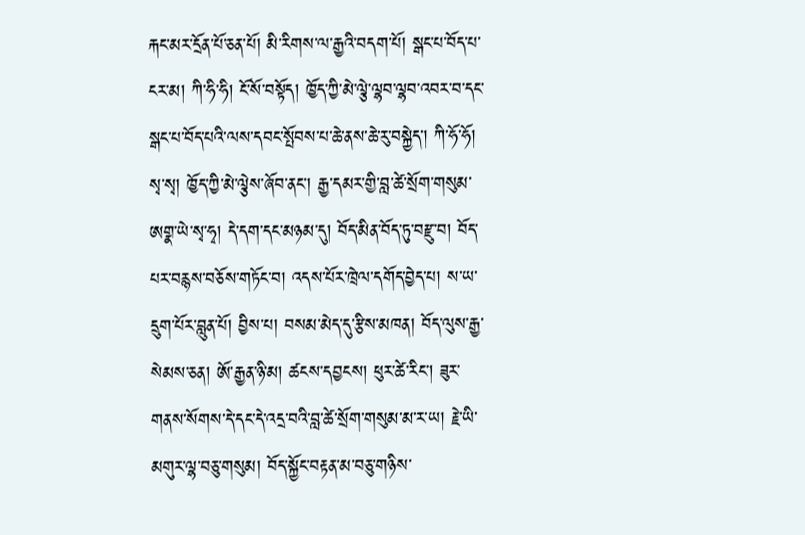རྐང་མར་དྲོན་པོ་ཅན་པོ། མི་རིགས་ལ་རྒྱའི་བདག་པོ། སྒང་པ་བོད་པ་ངར་མ། ཀི་ཧི་ཧི། ངོ་སོ་བསྟོད། ཁྱོད་ཀྱི་མེ་ལྕེ་ལྷབ་ལྷབ་འབར་བ་དང་སྒང་པ་བོད་པའི་ལས་དབང་སྤོབས་པ་ཆེ་ནས་ཆེ་རུ་བསྐྱེད་། ཀི་ཧོ་ཧོ། སྭ་སྭ། ཁྱོད་ཀྱི་མེ་ལྕེས་ཞོབ་ནང་། རྒྱ་དམར་གྱི་བླ་ཚེ་སྲོག་གསུམ་ཨགྣ་ཡེ་སྭ་ཧྭ། དེ་དག་དང་མཉམ་དུ། བོད་མིན་བོད་ཏུ་བརྫུ་བ། བོད་པར་བརྙས་བཅོས་གཏོང་བ། འདས་པོར་ཁྲེལ་དགོད་བྱེད་པ། ས་ཡ་དྲུག་པོར་བླུན་པོ། བྱིས་པ། བསམ་མེད་དུ་རྩིས་མཁན། བོད་ལུས་རྒྱ་སེམས་ཅན། ཨོ་རྒྱན་ཉི་མ། ཚངས་དབྱངས། ཕུར་ཚེ་རིང་། ཟུར་གནས་སོགས་དེ་དང་དེ་འདྲ་བའི་བླ་ཚེ་སྲོག་གསུམ་མ་ར་ཡ། རྗེ་ཡི་མགུར་ལྷ་བཅུ་གསུམ། བོད་སྐྱོང་བརྟན་མ་བཅུ་གཉིས་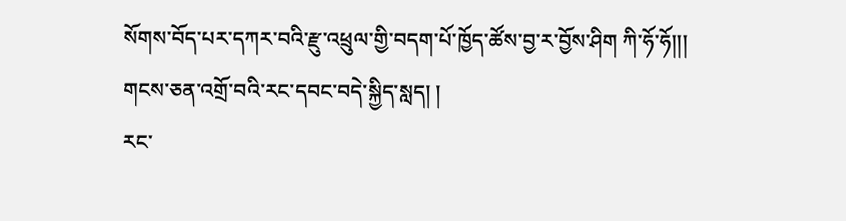སོགས་བོད་པར་དཀར་བའི་རྫུ་འཕྲུལ་གྱི་བདག་པོ་ཁྱོད་ཚོས་བྱ་ར་བྱོས་ཤིག ཀི་ཧོ་ཧོ།།།
གངས་ཅན་འགྲོ་བའི་རང་དབང་བདེ་སྐྱིད་སླད། །
རང་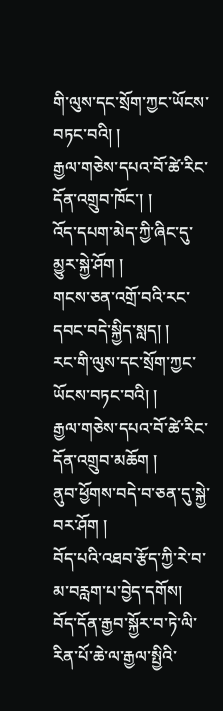གི་ལུས་དང་སྲོག་ཀྱང་ཡོངས་བཏང་བའི། །
རྒྱལ་གཅེས་དཔའ་བོ་ཚེ་རིང་དོན་འགྲུབ་ཁོང་། །
འོད་དཔག་མེད་ཀྱི་ཞིང་དུ་མྱུར་སྐྱེ་ཤོག །
གངས་ཅན་འགྲོ་བའི་རང་དབང་བདེ་སྐྱིད་སླད། །
རང་གི་ལུས་དང་སྲོག་ཀྱང་ཡོངས་བཏང་བའི། །
རྒྱལ་གཅེས་དཔའ་བོ་ཚེ་རིང་དོན་འགྲུབ་མཆོག །
ནུབ་ཕྱོགས་བདེ་བ་ཅན་དུ་སྐྱེ་བར་ཤོག །
བོད་པའི་འཐབ་རྩོད་ཀྱི་རེ་བ་མ་བརླག་པ་བྱེད་དགོས།
བོད་དོན་རྒྱབ་སྐྱོར་བ་ཏེ་ལི་རིན་པོ་ཆེ་ལ་རྒྱལ་སྤྱིའི་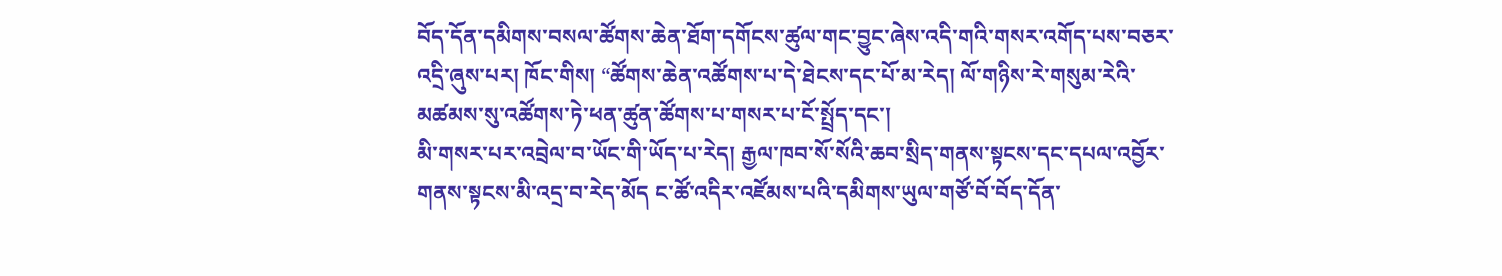བོད་དོན་དམིགས་བསལ་ཚོགས་ཆེན་ཐོག་དགོངས་ཚུལ་གང་བྱུང་ཞེས་འདི་གའི་གསར་འགོད་པས་བཅར་འདྲི་ཞུས་པར། ཁོང་གིས། “ཚོགས་ཆེན་འཚོགས་པ་དེ་ཐེངས་དང་པོ་མ་རེད། ལོ་གཉིས་རེ་གསུམ་རེའི་མཚམས་སུ་འཚོགས་ཏེ་ཕན་ཚུན་ཚོགས་པ་གསར་པ་ངོ་སྤྲོད་དང་།
མི་གསར་པར་འབྲེལ་བ་ཡོང་གི་ཡོད་པ་རེད། རྒྱལ་ཁབ་སོ་སོའི་ཆབ་སྲིད་གནས་སྟངས་དང་དཔལ་འབྱོར་གནས་སྟངས་མི་འདྲ་བ་རེད་མོད ང་ཚོ་འདིར་འཛོམས་པའི་དམིགས་ཡུལ་གཙོ་བོ་བོད་དོན་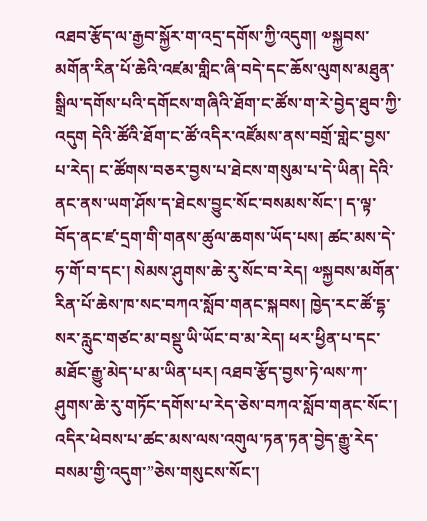འཐབ་རྩོད་ལ་རྒྱབ་སྐྱོར་ག་འདྲ་དགོས་ཀྱི་འདུག། ༧སྐྱབས་མགོན་རིན་པོ་ཆེའི་འཛམ་གླིང་ཞི་བདེ་དང་ཆོས་ལུགས་མཐུན་སྒྲིལ་དགོས་པའི་དགོངས་གཞིའི་ཐོག་ང་ཚོས་ག་རེ་བྱེད་ཐུབ་ཀྱི་འདུག དེའི་ཚོའི་ཐོག་ང་ཚོ་འདིར་འཛོམས་ནས་བགྲོ་གླེང་བྱས་པ་རེད། ང་ཚོགས་བཅར་བྱས་པ་ཐེངས་གསུམ་པ་དེ་ཡིན། དེའི་ནང་ནས་ཡག་ཤོས་ད་ཐེངས་བྱུང་སོང་བསམས་སོང་། ད་ལྟ་བོད་ནང་ཛ་དྲག་གི་གནས་ཚུལ་ཆགས་ཡོད་པས། ཚང་མས་དེ་ཧ་གོ་བ་དང་། སེམས་ཤུགས་ཆེ་རུ་སོང་བ་རེད། ༧སྐྱབས་མགོན་རིན་པོ་ཆེས་ཁ་སང་བཀའ་སློབ་གནང་སྐབས། ཁྱེད་རང་ཚོ་དྷ་སར་རླུང་གཙང་མ་བསྡུ་ཡི་ཡོང་བ་མ་རེད། ཕར་ཕྱིན་པ་དང་མཐོང་རྒྱུ་མེད་པ་མ་ཡིན་པར། འཐབ་རྩོད་བྱས་ཏེ་ལས་ཀ་ཤུགས་ཆེ་རུ་གཏོང་དགོས་པ་རེད་ཅེས་བཀའ་སློབ་གནང་སོང་། འདིར་ཕེབས་པ་ཚང་མས་ལས་འགུལ་ཏན་ཏན་བྱེད་རྒྱུ་རེད་བསམ་གྱི་འདུག་”ཅེས་གསུངས་སོང་།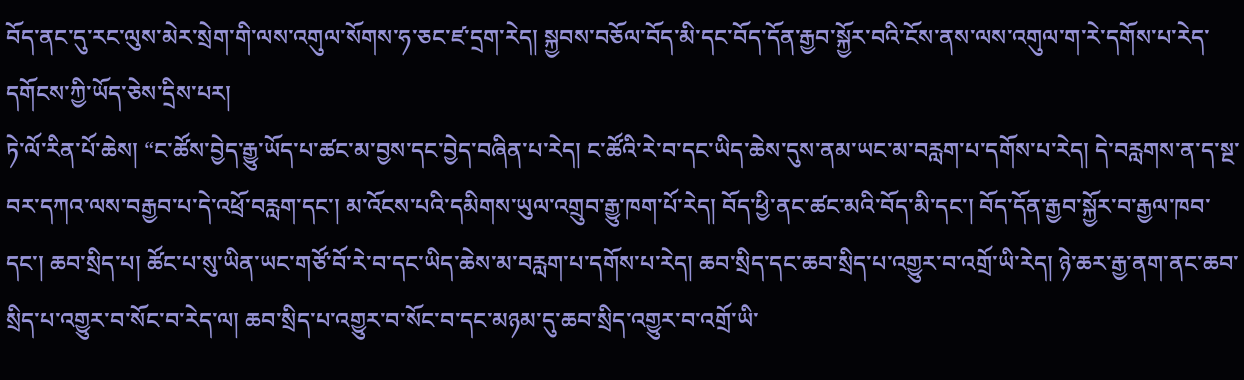བོད་ནང་དུ་རང་ལུས་མེར་སྲེག་གི་ལས་འགུལ་སོགས་ཧ་ཅང་ཛ་དྲག་རེད། སྐྱབས་བཅོལ་བོད་མི་དང་བོད་དོན་རྒྱབ་སྐྱོར་བའི་ངོས་ནས་ལས་འགུལ་ག་རེ་དགོས་པ་རེད་དགོངས་ཀྱི་ཡོད་ཅེས་དྲིས་པར།
ཏེ་ལོ་རིན་པོ་ཆེས། “ང་ཚོས་བྱེད་རྒྱུ་ཡོད་པ་ཚང་མ་བྱས་དང་བྱེད་བཞིན་པ་རེད། ང་ཚོའི་རེ་བ་དང་ཡིད་ཆེས་དུས་ནམ་ཡང་མ་བརླག་པ་དགོས་པ་རེད། དེ་བརླགས་ན་ད་སྔ་བར་དཀའ་ལས་བརྒྱབ་པ་དེ་འཕྲོ་བརླག་དང་། མ་འོངས་པའི་དམིགས་ཡུལ་འགྲུབ་རྒྱུ་ཁག་པོ་རེད། བོད་ཕྱི་ནང་ཚང་མའི་བོད་མི་དང་། བོད་དོན་རྒྱབ་སྐྱོར་བ་རྒྱལ་ཁབ་དང་། ཆབ་སྲིད་པ། ཚོང་པ་སུ་ཡིན་ཡང་གཙོ་བོ་རེ་བ་དང་ཡིད་ཆེས་མ་བརླག་པ་དགོས་པ་རེད། ཆབ་སྲིད་དང་ཆབ་སྲིད་པ་འགྱུར་བ་འགྲོ་ཡི་རེད། ཉེ་ཆར་རྒྱ་ནག་ནང་ཆབ་སྲིད་པ་འགྱུར་བ་སོང་བ་རེད་ལ། ཆབ་སྲིད་པ་འགྱུར་བ་སོང་བ་དང་མཉམ་དུ་ཆབ་སྲིད་འགྱུར་བ་འགྲོ་ཡི་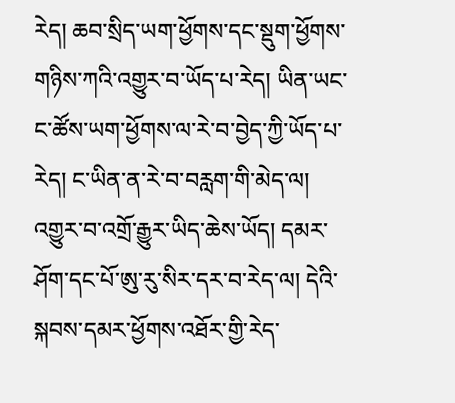རེད། ཆབ་སྲིད་ཡག་ཕྱོགས་དང་སྡུག་ཕྱོགས་གཉིས་ཀའི་འགྱུར་བ་ཡོད་པ་རེད། ཡིན་ཡང་ང་ཚོས་ཡག་ཕྱོགས་ལ་རེ་བ་བྱེད་ཀྱི་ཡོད་པ་རེད། ང་ཡིན་ན་རེ་བ་བརླག་གི་མེད་ལ། འགྱུར་བ་འགྲོ་རྒྱུར་ཡིད་ཆེས་ཡོད། དམར་ཤོག་དང་པོ་ཨུ་རུ་སིར་དར་བ་རེད་ལ། དེའི་སྐབས་དམར་ཕྱོགས་འཐོར་གྱི་རེད་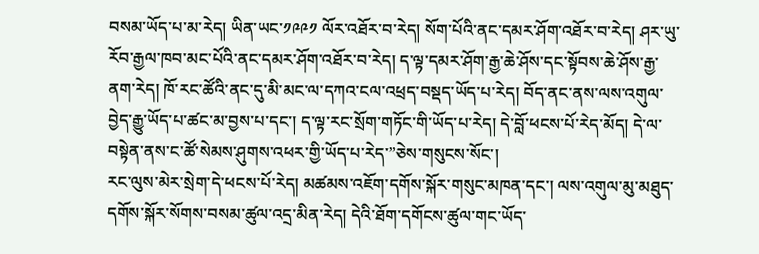བསམ་ཡོད་པ་མ་རེད། ཡིན་ཡང་༡༩༩༡ ལོར་འཐོར་བ་རེད། སོག་པོའི་ནང་དམར་ཤོག་འཐོར་བ་རེད། ཤར་ཡུ་རོབ་རྒྱལ་ཁབ་མང་པོའི་ནང་དམར་ཤོག་འཐོར་བ་རེད། ད་ལྟ་དམར་ཤོག་རྒྱ་ཆེ་ཤོས་དང་སྟོབས་ཆེ་ཤོས་རྒྱ་ནག་རེད། ཁོ་རང་ཚོའི་ནང་དུ་མི་མང་ལ་དཀའ་ངལ་འཕྲད་བསྡད་ཡོད་པ་རེད། བོད་ནང་ནས་ལས་འགུལ་བྱེད་རྒྱུ་ཡོད་པ་ཚང་མ་བྱས་པ་དང་། ད་ལྟ་རང་སྲོག་གཏོང་གི་ཡོད་པ་རེད། དེ་བློ་ཕངས་པོ་རེད་མོད། དེ་ལ་བསྟེན་ནས་ང་ཚོ་སེམས་ཤུགས་འཕར་གྱི་ཡོད་པ་རེད་”ཅེས་གསུངས་སོང་།
རང་ལུས་མེར་སྲེག་དེ་ཕངས་པོ་རེད། མཚམས་འཇོག་དགོས་སྐོར་གསུང་མཁན་དང་། ལས་འགུལ་མུ་མཐུད་དགོས་སྐོར་སོགས་བསམ་ཚུལ་འདྲ་མིན་རེད། དེའི་ཐོག་དགོངས་ཚུལ་གང་ཡོད་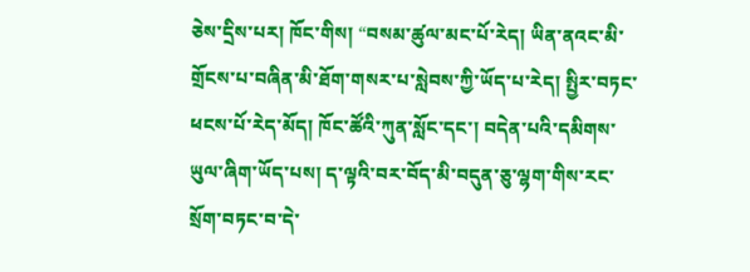ཅེས་དྲིས་པར། ཁོང་གིས། “བསམ་ཚུལ་མང་པོ་རེད། ཡིན་ནའང་མི་གྲོངས་པ་བཞིན་མི་ཐོག་གསར་པ་སླེབས་ཀྱི་ཡོད་པ་རེད། སྤྱིར་བཏང་ཕངས་པོ་རེད་མོད། ཁོང་ཚོའི་ཀུན་སློང་དང་། བདེན་པའི་དམིགས་ཡུལ་ཞིག་ཡོད་པས། ད་ལྟའི་བར་བོད་མི་བདུན་ཅུ་ལྷག་གིས་རང་སྲོག་བཏང་བ་དེ་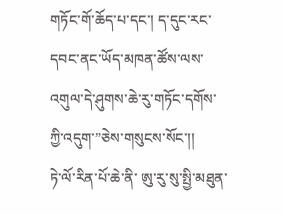གཏོང་གོ་ཆོད་པ་དང་། ད་དུང་རང་དབང་ནང་ཡོད་མཁན་ཚོས་ལས་འགུལ་དེ་ཤུགས་ཆེ་རུ་གཏོང་དགོས་ཀྱི་འདུག་”ཅེས་གསུངས་སོང་།།
ཏེ་ལོ་རིན་པོ་ཆེ་ནི་ ཨུ་རུ་སུ་སྤྱི་མཐུན་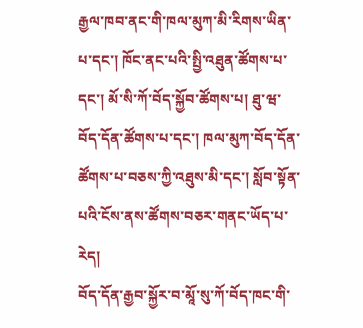རྒྱལ་ཁབ་ནང་གི་ཁལ་མུཀ་མི་རིགས་ཡིན་པ་དང་། ཁོང་ནང་པའི་སྤྱི་འཐུན་ཚོགས་པ་དང་། མོ་སི་ཀོ་བོད་སྐྱོབ་ཚོགས་པ། ཐུ་ཝ་བོད་དོན་ཚོགས་པ་དང་། ཁལ་མུཀ་བོད་དོན་ཚོགས་པ་བཅས་ཀྱི་འཐུས་མི་དང་། སློབ་སྟོན་པའི་ངོས་ནས་ཚོགས་བཅར་གནང་ཡོད་པ་རེད།
བོད་དོན་རྒྱབ་སྐྱོར་བ་མཱོ་སུ་ཀོ་བོད་ཁང་གི་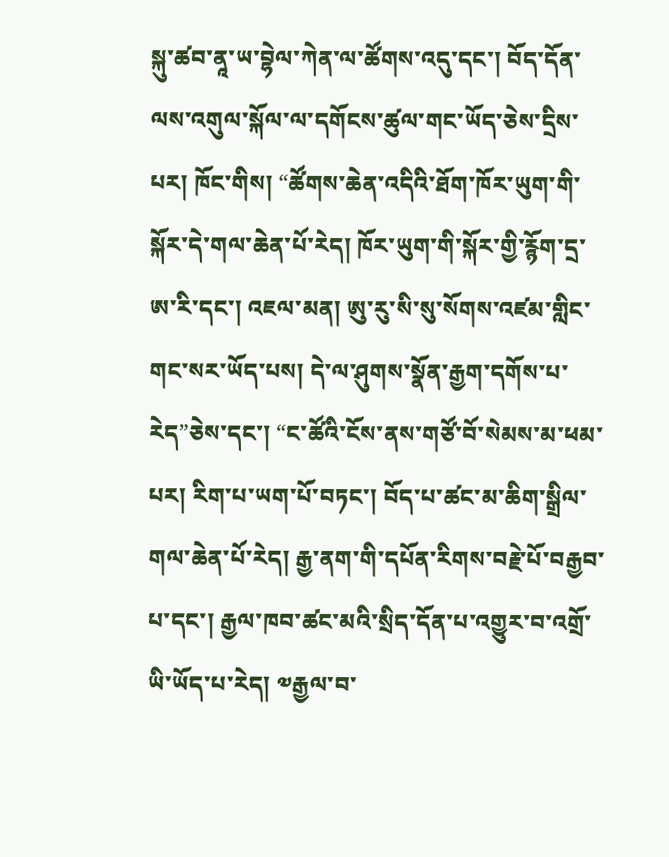སྐུ་ཚབ་ནཱ་ཡ་བྷེལ་ཀེན་ལ་ཚོགས་འདུ་དང་། བོད་དོན་ལས་འགུལ་སྐོལ་ལ་དགོངས་ཚུལ་གང་ཡོད་ཅེས་དྲིས་པར། ཁོང་གིས། “ཚོགས་ཆེན་འདིའི་ཐོག་ཁོར་ཡུག་གི་སྐོར་དེ་གལ་ཆེན་པོ་རེད། ཁོར་ཡུག་གི་སྐོར་གྱི་རྙོག་དྲ་ཨ་རི་དང་། འཇལ་མན། ཨུ་རུ་སི་སུ་སོགས་འཛམ་གླིང་གང་སར་ཡོད་པས། དེ་ལ་ཤུགས་སྣོན་རྒྱག་དགོས་པ་རེད”ཅེས་དང་། “ང་ཚོའི་ངོས་ནས་གཙོ་བོ་སེམས་མ་ཕམ་པར། རིག་པ་ཡག་པོ་བཏང་། བོད་པ་ཚང་མ་ཆིག་སྒྲིལ་གལ་ཆེན་པོ་རེད། རྒྱ་ནག་གི་དཔོན་རིགས་བརྗེ་པོ་བརྒྱབ་པ་དང་། རྒྱལ་ཁབ་ཚང་མའི་སྲིད་དོན་པ་འགྱུར་བ་འགྲོ་ཡི་ཡོད་པ་རེད། ༧རྒྱལ་བ་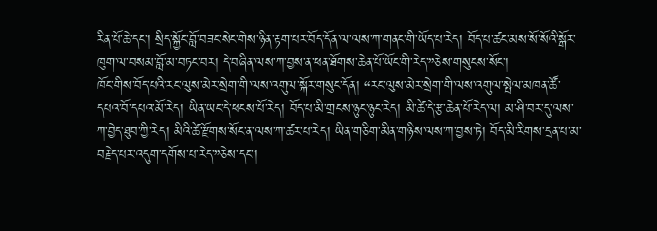རིན་པོ་ཆེ་དང་། སྲིད་སྐྱོང་བློ་བཟང་སེང་གེས་ཉིན་རྟག་པར་བོད་དོན་ལ་ལས་ཀ་གནང་གི་ཡོད་པ་རེད། བོད་པ་ཚང་མས་སོ་སོའི་སྒོར་ཁུག་ལ་བསམ་བློ་མ་བཏང་བར། དེ་བཞིན་ལས་ཀ་བྱས་ན་ཕན་ཐོགས་ཆེན་པོ་ཡོང་གི་རེད་”ཅེས་གསུངས་སོང་།
ཁོང་གིས་བོད་པའི་རང་ལུས་མེར་སྲེག་གི་ལས་འགུལ་སྐོར་གསུང་དོན། “རང་ལུས་མེར་སྲེག་གི་ལས་འགུལ་སྤེལ་མཁན་ཚོ་དཔའ་བོ་དཔའ་མོ་རེད། ཡིན་ཡང་དེ་ཕངས་པོ་རེད། བོད་པ་མི་གྲངས་ཉུང་ཉུང་རེད། མི་ཚེ་དེ་རྩ་ཆེན་པོ་རེད་ལ། མ་ཤི་བར་དུ་ལས་ཀ་བྱེད་ཐུབ་ཀྱི་རེད། མིའི་ཚེ་རྫོགས་སོང་ན་ལས་ཀ་ཚར་པ་རེད། ཡིན་གཅིག་མིན་གཉིས་ལས་ཀ་བྱས་ཏེ། བོད་མི་རིགས་དྲན་པ་མ་བརྗེད་པར་འདུག་དགོས་པ་རེད་”ཅེས་དང་།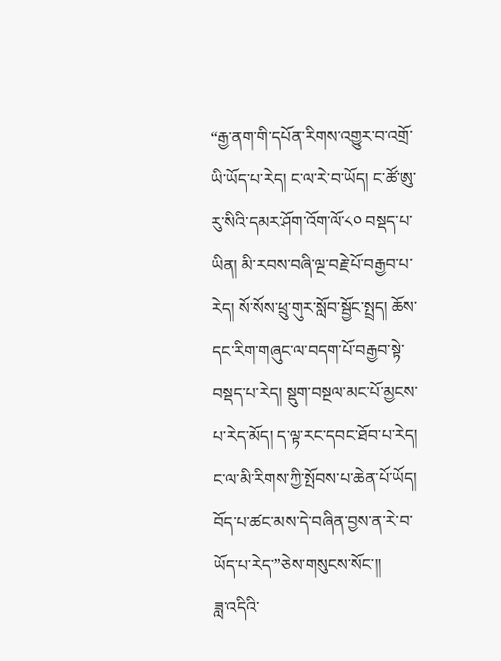“རྒྱ་ནག་གི་དཔོན་རིགས་འགྱུར་བ་འགྲོ་ཡི་ཡོད་པ་རེད། ང་ལ་རེ་བ་ཡོད། ང་ཚོ་ཨུ་རུ་སིའི་དམར་ཤོག་འོག་ལོ་༨༠ བསྡད་པ་ཡིན། མི་རབས་བཞི་ལྔ་བརྗེ་པོ་བརྒྱབ་པ་རེད། སོ་སོས་ཕྲུ་གུར་སློབ་སྦྱོང་སྤྲད། ཆོས་དང་རིག་གཞུང་ལ་བདག་པོ་བརྒྱབ་སྟེ་བསྡད་པ་རེད། སྡུག་བསྔལ་མང་པོ་མྱངས་པ་རེད་མོད། ད་ལྟ་རང་དབང་ཐོབ་པ་རེད། ང་ལ་མི་རིགས་ཀྱི་སྤོབས་པ་ཆེན་པོ་ཡོད། བོད་པ་ཚང་མས་དེ་བཞིན་བྱས་ན་རེ་བ་ཡོད་པ་རེད་”ཅེས་གསུངས་སོང་།།
ཟླ་འདིའི་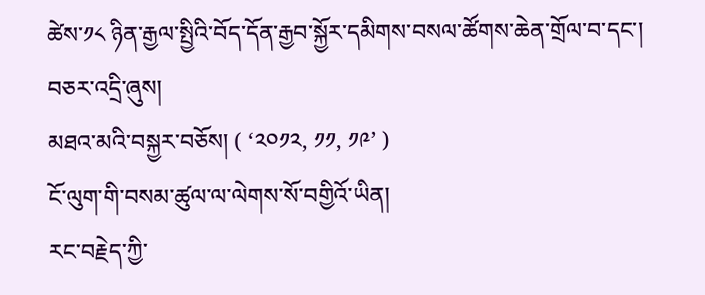ཚེས་༡༨ ཉིན་རྒྱལ་སྤྱིའི་བོད་དོན་རྒྱབ་སྐྱོར་དམིགས་བསལ་ཚོགས་ཆེན་གྲོལ་བ་དང་། བཅར་འདྲི་ཞུས།
མཐའ་མའི་བསྐྱར་བཅོས། ( ‘༢༠༡༢, ༡༡, ༡༩’ )
ངོ་ལུག་གི་བསམ་ཚུལ་ལ་ལེགས་སོ་བགྱིའོ་ཡིན།
རང་བརྗེད་ཀྱི་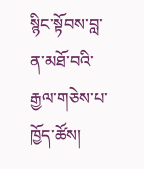སྙིང་སྟོབས་བླ་ན་མཐོ་བའི་རྒྱལ་གཅེས་པ་ཁྱོད་ཚོས།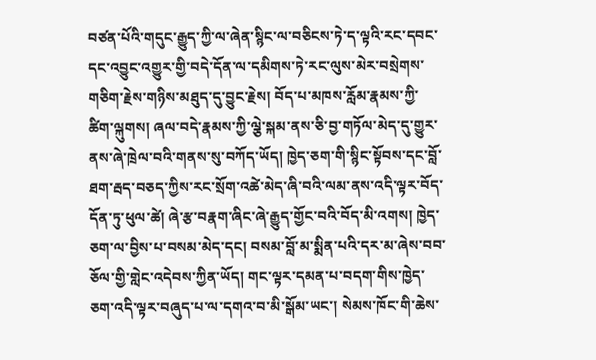བཙན་པོའི་གདུང་རྒྱུད་ཀྱི་ལ་ཞེན་སྙིང་ལ་བཅིངས་ཏེ་ད་ལྟའི་རང་དབང་དང་འབྱུང་འགྱུར་གྱི་བདེ་དོན་ལ་དམིགས་ཏེ་རང་ལུས་མེར་བསྲེགས་གཅིག་རྗེས་གཉིས་མཐུད་དུ་བྱུང་རྗེས། བོད་པ་མཁས་རློམ་རྣམས་ཀྱི་ཚིག་ལྐུགས། ཞལ་བདེ་རྣམས་ཀྱི་ལྕེ་སྐམ་ནས་ཅི་བྱ་གཏོལ་མེད་དུ་གྱུར་ནས་ཞེ་ཁྲེལ་བའི་གནས་སུ་བཀོད་ཡོད། ཁྱེད་ཅག་གི་སྙིང་སྟོབས་དང་བློ་ཐག་རྦད་བཅད་ཀྱིས་རང་སྲོག་འཚེ་མེད་ཞི་བའི་ལམ་ནས་འདི་ལྟར་བོད་དོན་ཏུ་ཕུལ་ཚེ། ཞེ་རྩ་བརྣག་ཞིང་ཞེ་རྒྱུད་གྱོང་བའི་བོད་མི་འགས། ཁྱེད་ཅག་ལ་བྱིས་པ་བསམ་མེད་དང། བསམ་བློ་མ་སྨིན་པའི་དར་མ་ཞེས་བབ་ཅོལ་གྱི་གླེང་འདེབས་ཀྱིན་ཡོད། གང་ལྟར་དམན་པ་བདག་གིས་ཁྱེད་ཅག་འདི་ལྟར་བཞུད་པ་ལ་དགའ་བ་མི་སྒོམ་ཡང་། སེམས་ཁོང་གི་ཆེས་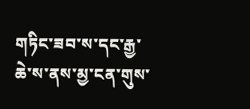གཏིང་ཟབ་ས་དང་རྒྱ་ཆེ་ས་ནས་མྱ་ངན་གུས་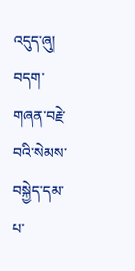འདུད་ཞུ། བདག་གཞན་བརྗེ་བའི་སེམས་བསྐྱེད་དམ་པ་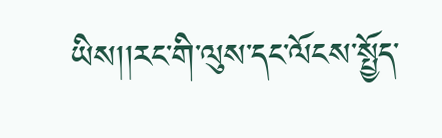ཡིས།།རང་གི་ལུས་དང་ལོངས་སྤྱོད་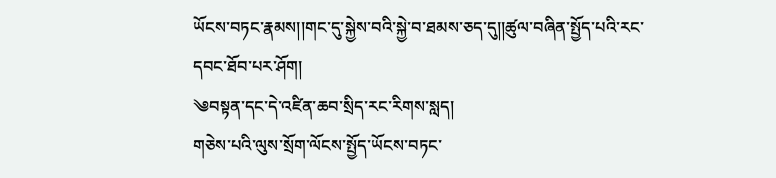ཡོངས་བཏང་རྣམས།།གང་དུ་སྐྱེས་བའི་སྐྱེ་བ་ཐམས་ཅད་དུ།།ཚུལ་བཞིན་སྤྱོད་པའི་རང་དབང་ཐོབ་པར་ཤོག།
༄བསྟན་དང་དེ་འཛིན་ཆབ་སྲིད་རང་རིགས་སླད།
གཅེས་པའི་ལུས་སྲོག་ལོངས་སྤྱོད་ཡོངས་བཏང་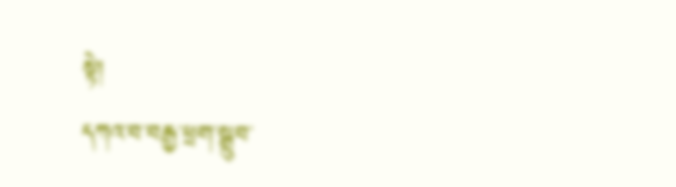སྟེ།
དཀའ་བ་བརྒྱ་ཕྲག་སྒྲུབ་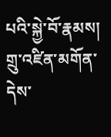པའི་སྐྱེ་བོ་རྣམས།
གྲུ་འཛིན་མགོན་དེས་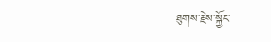ཐུགས་རྗེས་སྐྱོང་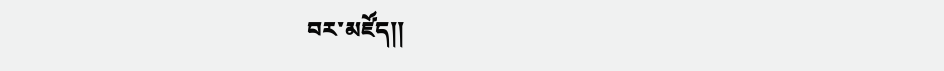བར་མཛོད།།